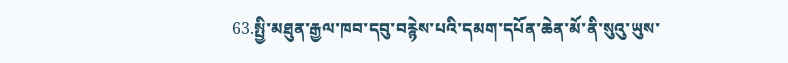63.སྤྱི་མཐུན་རྒྱལ་ཁབ་དབུ་བརྙེས་པའི་དམག་དཔོན་ཆེན་མོ་ནི་སུའུ་ཡུས་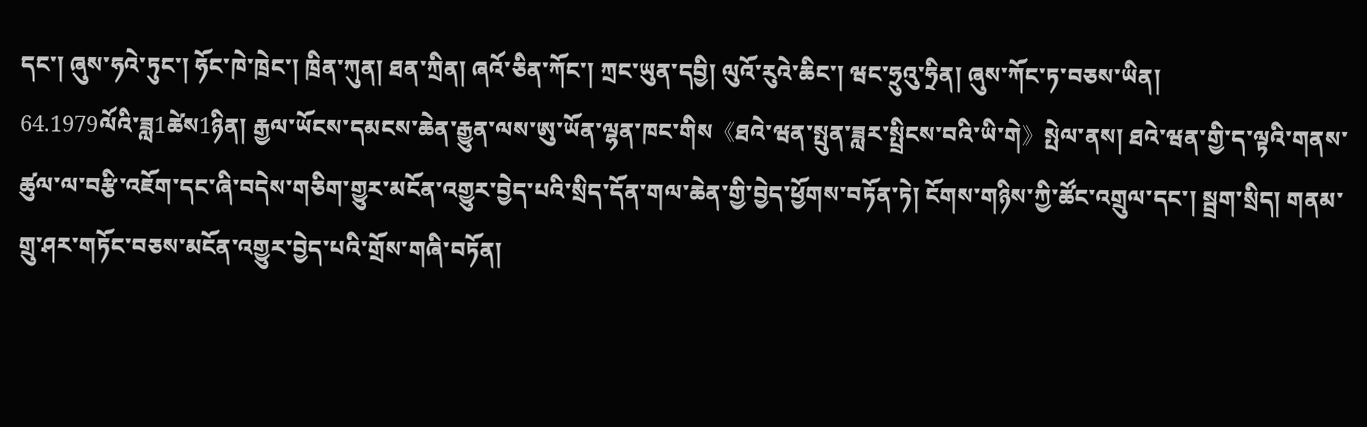དང་། ཞུས་ཧའེ་ཏུང་། ཧོང་ཁེ་ཁྲེང་། ཁྲིན་ཀུན། ཐན་ཀྲིན། ཞའོ་ཅིན་ཀོང་། ཀྲང་ཡུན་དབྱི། ལུའོ་རུའེ་ཆིང་། ཝང་ཧྲུའུ་ཧྲིན། ཞུས་ཀོང་ཏ་བཅས་ཡིན།
64.1979ལོའི་ཟླ1ཚེས1ཉིན། རྒྱལ་ཡོངས་དམངས་ཆེན་རྒྱུན་ལས་ཨུ་ཡོན་ལྷན་ཁང་གིས《ཐའེ་ཝན་སྤུན་ཟླར་སྤྲིངས་བའི་ཡི་གེ》སྤེལ་ནས། ཐའེ་ཝན་གྱི་ད་ལྟའི་གནས་ཚུལ་ལ་བརྩི་འཇོག་དང་ཞི་བདེས་གཅིག་གྱུར་མངོན་འགྱུར་བྱེད་པའི་སྲིད་དོན་གལ་ཆེན་གྱི་བྱེད་ཕྱོགས་བཏོན་ཏེ། ངོགས་གཉིས་ཀྱི་ཚོང་འགྲུལ་དང་། སྦྲག་སྲིད། གནམ་གྲུ་ཤར་གཏོང་བཅས་མངོན་འགྱུར་བྱེད་པའི་གྲོས་གཞི་བཏོན།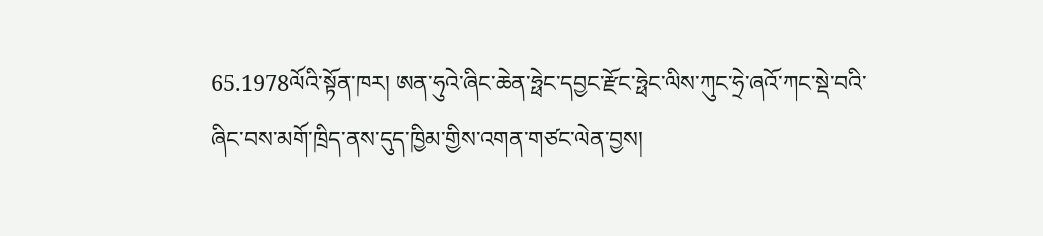65.1978ལོའི་སྟོན་ཁར། ཨན་ཧུའེ་ཞིང་ཆེན་ཧྥེང་དབྱང་རྫོང་ཧྥེང་ལིས་ཀུང་ཧྲེ་ཞའོ་ཀང་སྡེ་བའི་ཞིང་བས་མགོ་ཁྲིད་ནས་དུད་ཁྱིམ་གྱིས་འགན་གཙང་ལེན་བྱས།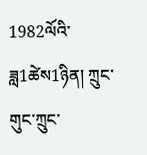1982ལོའི་ཟླ1ཚེས1ཉིན། ཀྲུང་གུང་ཀྲུང་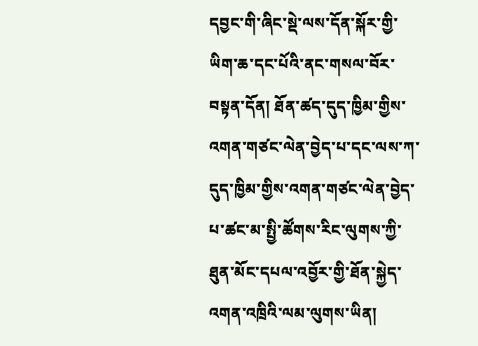དབྱང་གི་ཞིང་སྡེ་ལས་དོན་སྐོར་གྱི་ཡིག་ཆ་དང་པོའི་ནང་གསལ་བོར་བསྟན་དོན། ཐོན་ཚད་དུད་ཁྱིམ་གྱིས་འགན་གཙང་ལེན་བྱེད་པ་དང་ལས་ཀ་དུད་ཁྱིམ་གྱིས་འགན་གཙང་ལེན་བྱེད་པ་ཚང་མ་སྤྱི་ཚོགས་རིང་ལུགས་ཀྱི་ཐུན་མོང་དཔལ་འབྱོར་གྱི་ཐོན་སྐྱེད་འགན་འཁྲིའི་ལམ་ལུགས་ཡིན།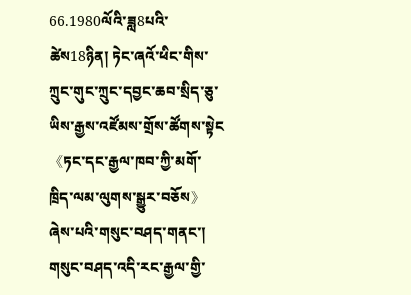66.1980ལོའི་ཟླ8པའི་ཚེས18ཉིན། ཏེང་ཞའོ་ཕིང་གིས་ཀྲུང་གུང་ཀྲུང་དབྱང་ཆབ་སྲིད་ཅུ་ཡིས་རྒྱས་འཛོམས་གྲོས་ཚོགས་སྟེང《ཏང་དང་རྒྱལ་ཁབ་ཀྱི་མགོ་ཁྲིད་ལམ་ལུགས་སྒྱུར་བཅོས》ཞེས་པའི་གསུང་བཤད་གནང་། གསུང་བཤད་འདི་རང་རྒྱལ་གྱི་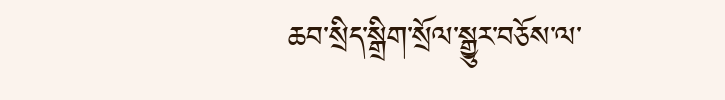ཆབ་སྲིད་སྒྲིག་སྲོལ་སྒྱུར་བཅོས་ལ་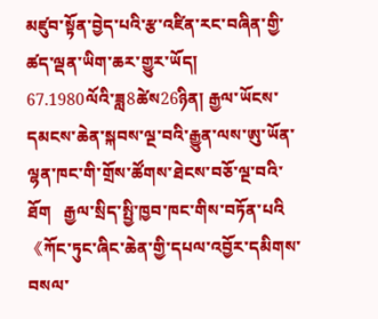མཛུབ་སྟོན་བྱེད་པའི་རྩ་འཛིན་རང་བཞིན་གྱི་ཚད་ལྡན་ཡིག་ཆར་གྱུར་ཡོད།
67.1980ལོའི་ཟླ8ཚེས26ཉིན། རྒྱལ་ཡོངས་དམངས་ཆེན་སྐབས་ལྔ་བའི་རྒྱུན་ལས་ཨུ་ཡོན་ལྷན་ཁང་གི་གྲོས་ཚོགས་ཐེངས་བཅོ་ལྔ་བའི་ཐོག   རྒྱལ་སྲིད་སྤྱི་ཁྱབ་ཁང་གིས་བཏོན་པའི《ཀོང་ཏུང་ཞིང་ཆེན་གྱི་དཔལ་འབྱོར་དམིགས་བསལ་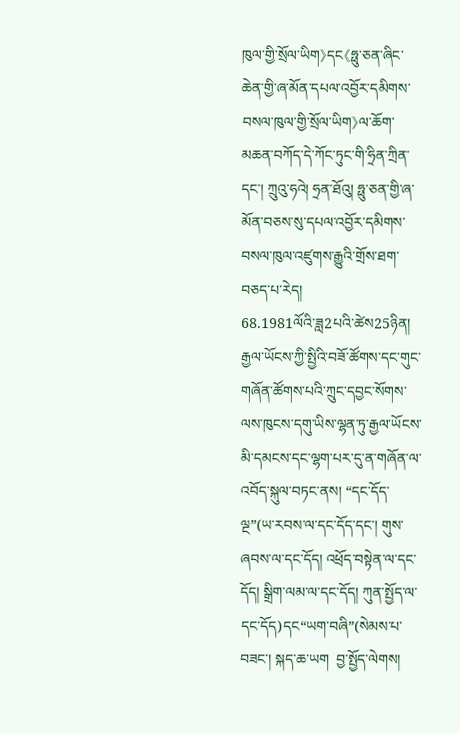ཁུལ་གྱི་སྲོལ་ཡིག》དང《ཧྥུ་ཅན་ཞིང་ཆེན་གྱི་ཞ་མོན་དཔལ་འབྱོར་དམིགས་བསལ་ཁུལ་གྱི་སྲོལ་ཡིག》ལ་ཆོག་མཆན་བཀོད་དེ་ཀོང་ཏུང་གི་ཧྲིན་ཀྲིན་དང་། ཀྲུའུ་ཧའེ། ཧྲན་ཐོའུ། ཧྥུ་ཅན་གྱི་ཞ་མོན་བཅས་སུ་དཔལ་འབྱོར་དམིགས་བསལ་ཁུལ་འཛུགས་རྒྱུའི་གྲོས་ཐག་བཅད་པ་རེད།
68.1981ལོའི་ཟླ2པའི་ཚེས25ཉིན། རྒྱལ་ཡོངས་ཀྱི་སྤྱིའི་བཟོ་ཚོགས་དང་གུང་གཞོན་ཚོགས་པའི་ཀྲུང་དབྱང་སོགས་ལས་ཁུངས་དགུ་ཡིས་ལྷན་ཏུ་རྒྱལ་ཡོངས་མི་དམངས་དང་ལྷག་པར་དུ་ན་གཞོན་ལ་འབོད་སྐུལ་བཏང་ནས། “དང་དོད་ལྔ”(ཡ་རབས་ལ་དང་དོད་དང་། གུས་ཞབས་ལ་དང་དོད། འཕྲོད་བསྟེན་ལ་དང་དོད། སྒྲིག་ལམ་ལ་དང་དོད། ཀུན་སྤྱོད་ལ་དང་དོད)དང“ཡག་བཞི”(སེམས་པ་བཟང་། སྐད་ཆ་ཡག  བྱ་སྤྱོད་ལེགས།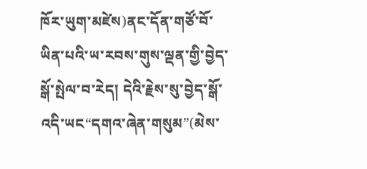ཁོར་ཡུག་མཛེས)ནང་དོན་གཙོ་བོ་ཡིན་པའི་ཡ་རབས་གུས་ལྡན་གྱི་བྱེད་སྒོ་སྤེལ་བ་རེད། དེའི་རྗེས་སུ་བྱེད་སྒོ་འདི་ཡང“དགའ་ཞེན་གསུམ”(མེས་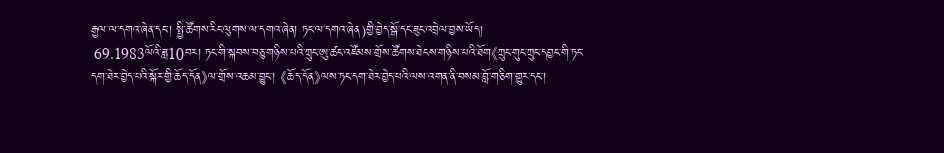རྒྱལ་ལ་དགའ་ཞེན་དང་། སྤྱི་ཚོགས་རིང་ལུགས་ལ་དགའ་ཞེན། ཏང་ལ་དགའ་ཞེན)གྱི་བྱེད་སྒོ་དང་ཟུང་འབྲེལ་བྱས་ཡོད།
 69.1983ལོའི་ཟླ10བར། ཏང་གི་སྐབས་བཅུ་གཉིས་པའི་ཀྲུང་ཨུ་ཚང་འཛོམས་གྲོས་ཚོགས་ཐེངས་གཉིས་པའི་ཐོག《ཀྲུང་གུང་ཀྲུང་དབྱང་གི་ཏང་དག་ཐེར་བྱེད་པའི་སྐོར་གྱི་ཆོད་དོན》ལ་གྲོས་འཆམ་བྱུང་། 《ཆོད་དོན》ལས་ཏང་དག་ཐེར་བྱེད་པའི་ལས་འགན་ནི་བསམ་བློ་གཅིག་གྱུར་དང་།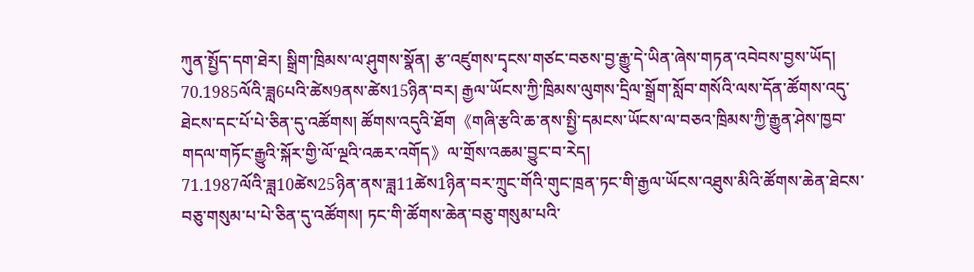ཀུན་སྤྱོད་དག་ཐེར། སྒྲིག་ཁྲིམས་ལ་ཤུགས་སྣོན། རྩ་འཛུགས་དྭངས་གཙང་བཅས་བྱ་རྒྱུ་དེ་ཡིན་ཞེས་གཏན་འབེབས་བྱས་ཡོད།
70.1985ལོའི་ཟླ6པའི་ཚེས9ནས་ཚེས15ཉིན་བར། རྒྱལ་ཡོངས་ཀྱི་ཁྲིམས་ལུགས་དྲིལ་སྒྲོག་སློབ་གསོའི་ལས་དོན་ཚོགས་འདུ་ཐེངས་དང་པོ་པེ་ཅིན་དུ་འཚོགས། ཚོགས་འདུའི་ཐོག《གཞི་རྩའི་ཆ་ནས་སྤྱི་དམངས་ཡོངས་ལ་བཅའ་ཁྲིམས་ཀྱི་རྒྱུན་ཤེས་ཁྱབ་གདལ་གཏོང་རྒྱུའི་སྐོར་གྱི་ལོ་ལྔའི་འཆར་འགོད》ལ་གྲོས་འཆམ་བྱུང་བ་རེད།
71.1987ལོའི་ཟླ10ཚེས25ཉིན་ནས་ཟླ11ཚེས1ཉིན་བར་ཀྲུང་གོའི་གུང་ཁྲན་ཏང་གི་རྒྱལ་ཡོངས་འཐུས་མིའི་ཚོགས་ཆེན་ཐེངས་བཅུ་གསུམ་པ་པེ་ཅིན་དུ་འཚོགས། ཏང་གི་ཚོགས་ཆེན་བཅུ་གསུམ་པའི་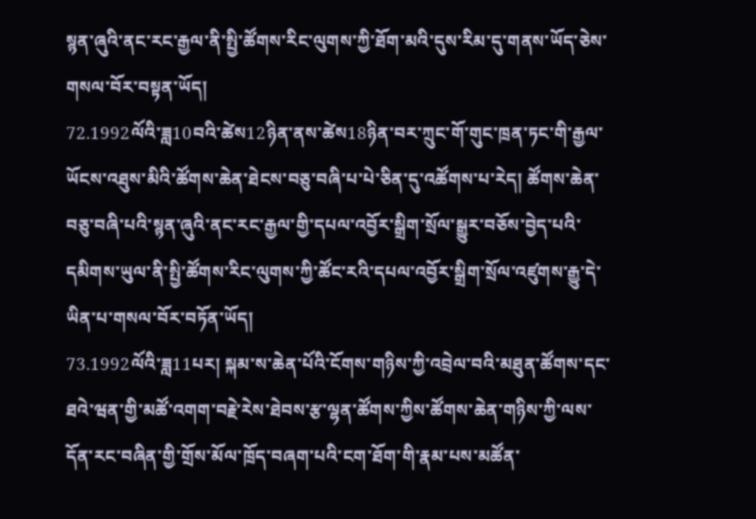སྙན་ཞུའི་ནང་རང་རྒྱལ་ནི་སྤྱི་ཚོགས་རིང་ལུགས་ཀྱི་ཐོག་མའི་དུས་རིམ་དུ་གནས་ཡོད་ཅེས་གསལ་བོར་བསྟན་ཡོད།
72.1992ལོའི་ཟླ10བའི་ཚེས12ཉིན་ནས་ཚེས18ཉིན་བར་ཀྲུང་གོ་གུང་ཁྲན་ཏང་གི་རྒྱལ་ཡོངས་འཐུས་མིའི་ཚོགས་ཆེན་ཐེངས་བཅུ་བཞི་པ་པེ་ཅིན་དུ་འཚོགས་པ་རེད། ཚོགས་ཆེན་བཅུ་བཞི་པའི་སྙན་ཞུའི་ནང་རང་རྒྱལ་གྱི་དཔལ་འབྱོར་སྒྲིག་སྲོལ་སྒྱུར་བཅོས་བྱེད་པའི་དམིགས་ཡུལ་ནི་སྤྱི་ཚོགས་རིང་ལུགས་ཀྱི་ཚོང་རའི་དཔལ་འབྱོར་སྒྲིག་སྲོལ་འཛུགས་རྒྱུ་དེ་ཡིན་པ་གསལ་བོར་བཏོན་ཡོད།
73.1992ལོའི་ཟླ11པར། སྐམ་ས་ཆེན་པོའི་ངོགས་གཉིས་ཀྱི་འབྲེལ་བའི་མཐུན་ཚོགས་དང་ཐའེ་ཝན་གྱི་མཚོ་འགག་བརྗེ་རེས་ཐེབས་རྩ་ལྷན་ཚོགས་ཀྱིས་ཚོགས་ཆེན་གཉིས་ཀྱི་ལས་དོན་རང་བཞིན་གྱི་གྲོས་མོལ་ཁྲོད་བཞག་པའི་ངག་ཐོག་གི་རྣམ་པས་མཚོན་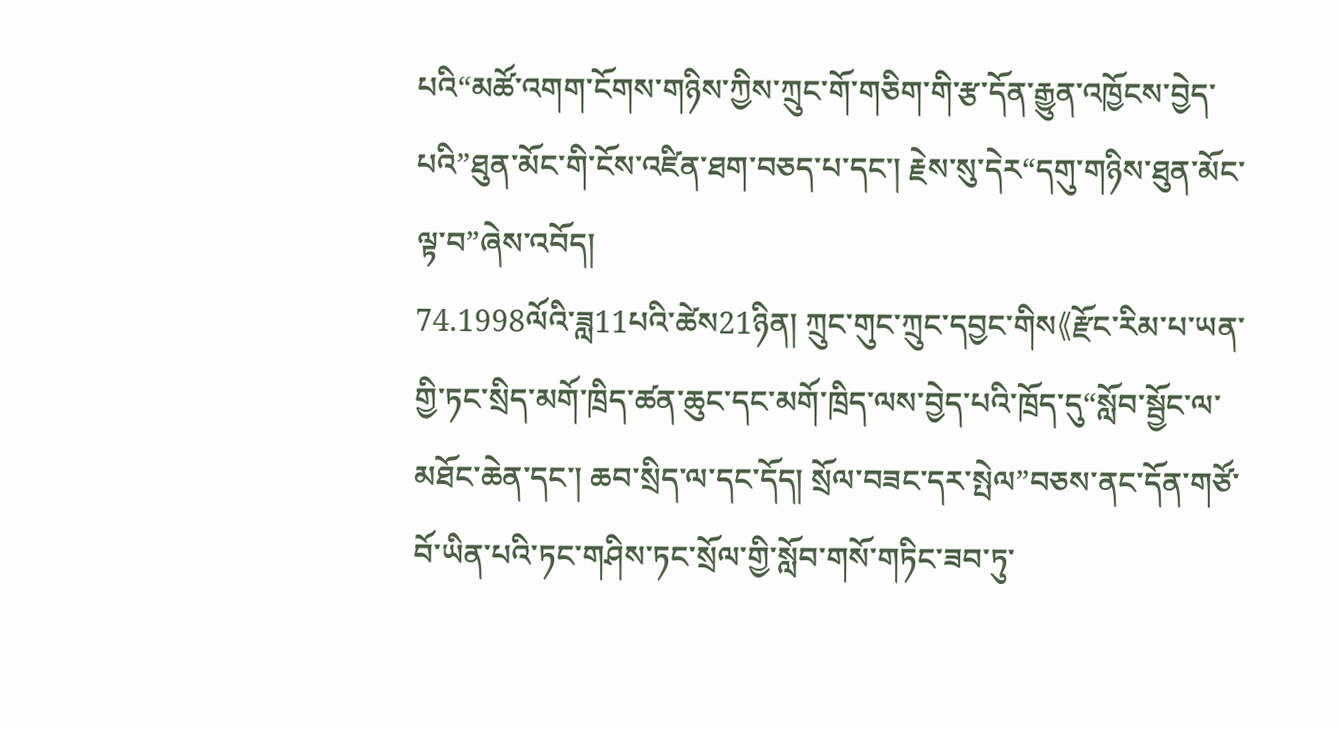པའི“མཚོ་འགག་ངོགས་གཉིས་ཀྱིས་ཀྲུང་གོ་གཅིག་གི་རྩ་དོན་རྒྱུན་འཁྱོངས་བྱེད་པའི”ཐུན་མོང་གི་ངོས་འཛིན་ཐག་བཅད་པ་དང་། རྗེས་སུ་དེར“དགུ་གཉིས་ཐུན་མོང་ལྟ་བ”ཞེས་འབོད།
74.1998ལོའི་ཟླ11པའི་ཚེས21ཉིན། ཀྲུང་གུང་ཀྲུང་དབྱང་གིས《རྫོང་རིམ་པ་ཡན་གྱི་ཏང་སྲིད་མགོ་ཁྲིད་ཚན་ཆུང་དང་མགོ་ཁྲིད་ལས་བྱེད་པའི་ཁྲོད་དུ“སློབ་སྦྱོང་ལ་མཐོང་ཆེན་དང་། ཆབ་སྲིད་ལ་དང་དོད། སྲོལ་བཟང་དར་སྤེལ”བཅས་ནང་དོན་གཙོ་བོ་ཡིན་པའི་ཏང་གཤིས་ཏང་སྲོལ་གྱི་སློབ་གསོ་གཏིང་ཟབ་ཏུ་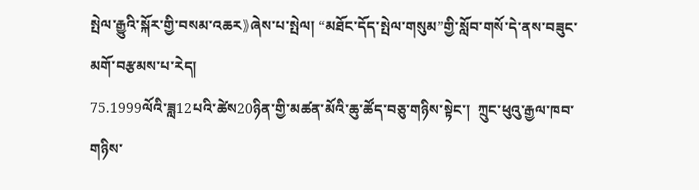སྤེལ་རྒྱུའི་སྐོར་གྱི་བསམ་འཆར》ཞེས་པ་སྤེལ། “མཐོང་དོད་སྤེལ་གསུམ”གྱི་སློབ་གསོ་དེ་ནས་བཟུང་མགོ་བརྩམས་པ་རེད།
75.1999ལོའི་ཟླ12པའི་ཚེས20ཉིན་གྱི་མཚན་མོའི་ཆུ་ཚོད་བཅུ་གཉིས་སྟེང་།  ཀྲུང་ཕུའུ་རྒྱལ་ཁབ་གཉིས་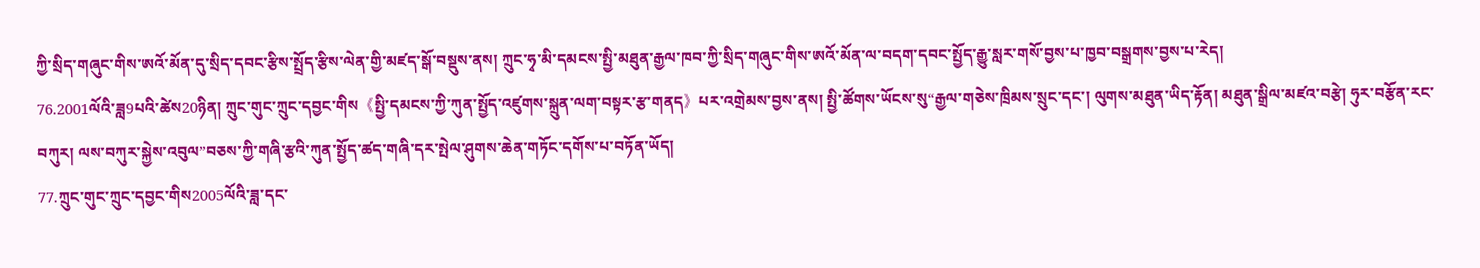ཀྱི་སྲིད་གཞུང་གིས་ཨའོ་མོན་དུ་སྲིད་དབང་རྩིས་སྤྲོད་རྩིས་ལེན་གྱི་མཛད་སྒོ་བསྡུས་ནས། ཀྲུང་ཧྭ་མི་དམངས་སྤྱི་མཐུན་རྒྱལ་ཁབ་ཀྱི་སྲིད་གཞུང་གིས་ཨའོ་མོན་ལ་བདག་དབང་སྤྱོད་རྒྱུ་སླར་གསོ་བྱས་པ་ཁྱབ་བསྒྲགས་བྱས་པ་རེད།
76.2001ལོའི་ཟླ9པའི་ཚེས20ཉིན། ཀྲུང་གུང་ཀྲུང་དབྱང་གིས《སྤྱི་དམངས་ཀྱི་ཀུན་སྤྱོད་འཛུགས་སྐྲུན་ལག་བསྟར་རྩ་གནད》པར་འགྲེམས་བྱས་ནས། སྤྱི་ཚོགས་ཡོངས་སུ“རྒྱལ་གཅེས་ཁྲིམས་སྲུང་དང་། ལུགས་མཐུན་ཡིད་རྟོན། མཐུན་སྒྲིལ་མཛའ་བརྩེ། ཧུར་བརྩོན་རང་བཀུར། ལས་བཀུར་སྐྱེས་འབུལ”བཅས་ཀྱི་གཞི་རྩའི་ཀུན་སྤྱོད་ཚད་གཞི་དར་སྤེལ་ཤུགས་ཆེན་གཏོང་དགོས་པ་བཏོན་ཡོད།
77.ཀྲུང་གུང་ཀྲུང་དབྱང་གིས2005ལོའི་ཟླ་དང་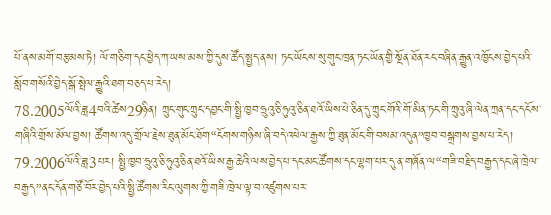པོ་ནས་མགོ་བརྩམས་ཏེ། ལོ་གཅིག་དང་ཕྱེད་ཀ་ཡས་མས་ཀྱི་དུས་ཚོད་སྤྱད་ནས། ཏང་ཡོངས་སུ་གུང་ཁྲན་ཏང་ཡོན་གྱི་སྔོན་ཐོན་རང་བཞིན་རྒྱུན་འཁྱོངས་བྱེད་པའི་སློབ་གསོའི་བྱེད་སྒོ་སྤེལ་རྒྱུའི་ཐག་བཅད་པ་རེད།
78.2005ལོའི་ཟླ4བའི་ཚེས29ཉིན། ཀྲུང་གུང་ཀྲུང་དབྱང་གི་སྤྱི་ཁྱབ་ཧྲུའུ་ཅི་ཧུའུ་ཅིན་ཐའོ་ཡིས་པེ་ཅིན་དུ་ཀྲུང་གོའི་གོ་མིན་ཏང་གི་ཀྲུའུ་ཞི་ལེན་ཀྲན་དང་དངོས་གཞིའི་གྲོས་མོལ་བྱས། ཚོགས་འདུ་གྲོལ་རྗེས་ཐུན་མོང་ཐོག“ངོགས་གཉིས་ཞི་བདེ་འཕེལ་རྒྱས་ཀྱི་ཐུན་མོང་གི་བསམ་འདུན”ཁྱབ་བསྒྲགས་བྱས་པ་རེད།
79.2006ལོའི་ཟླ3པར། སྤྱི་ཁྱབ་ཧྲུའུ་ཅི་ཧུའུ་ཅིན་ཐའོ་ཡིས་རྒྱ་ཆེའི་ལས་བྱེད་པ་དང་མང་ཚོགས་དང་ལྷག་པར་དུ་ན་གཞོན་ལ“གཟི་བརྗིད་བརྒྱད་དང་ཞེ་ཁྲེལ་བརྒྱད”ནང་དོན་གཙོ་བོར་བྱེད་པའི་སྤྱི་ཚོགས་རིང་ལུགས་ཀྱི་གཟི་ཁྲེལ་ལྟ་བ་འཛུགས་པར་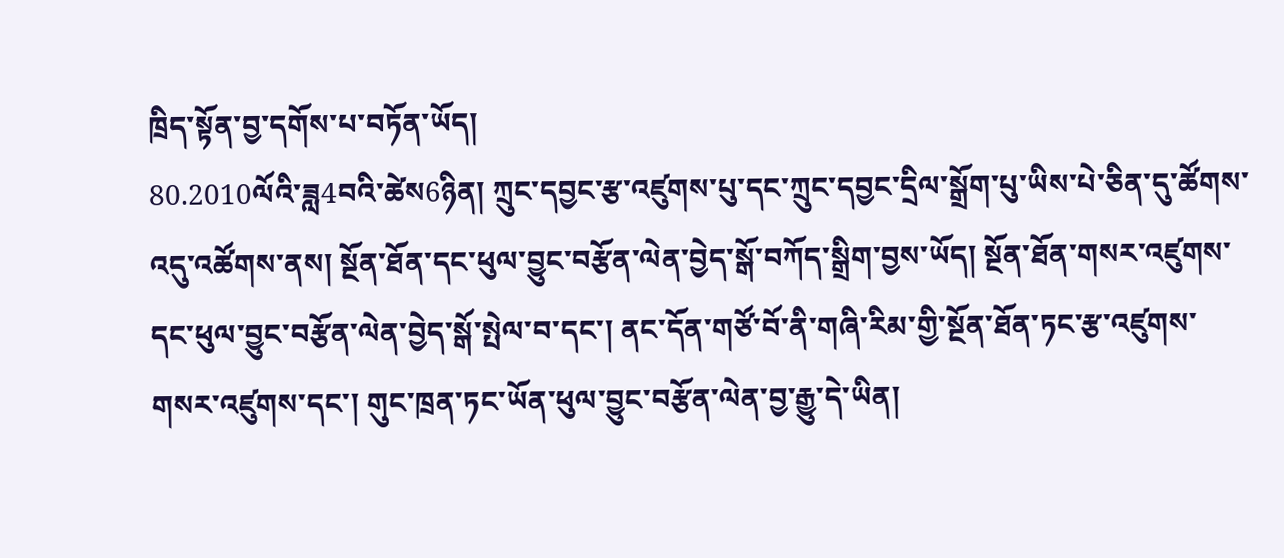ཁྲིད་སྟོན་བྱ་དགོས་པ་བཏོན་ཡོད།
80.2010ལོའི་ཟླ4བའི་ཚེས6ཉིན། ཀྲུང་དབྱང་རྩ་འཛུགས་པུ་དང་ཀྲུང་དབྱང་དྲིལ་སྒྲོག་པུ་ཡིས་པེ་ཅིན་དུ་ཚོགས་འདུ་འཚོགས་ནས། སྔོན་ཐོན་དང་ཕུལ་བྱུང་བརྩོན་ལེན་བྱེད་སྒོ་བཀོད་སྒྲིག་བྱས་ཡོད། སྔོན་ཐོན་གསར་འཛུགས་དང་ཕུལ་བྱུང་བརྩོན་ལེན་བྱེད་སྒོ་སྤེལ་བ་དང་། ནང་དོན་གཙོ་བོ་ནི་གཞི་རིམ་གྱི་སྔོན་ཐོན་ཏང་རྩ་འཛུགས་གསར་འཛུགས་དང་། གུང་ཁྲན་ཏང་ཡོན་ཕུལ་བྱུང་བརྩོན་ལེན་བྱ་རྒྱུ་དེ་ཡིན།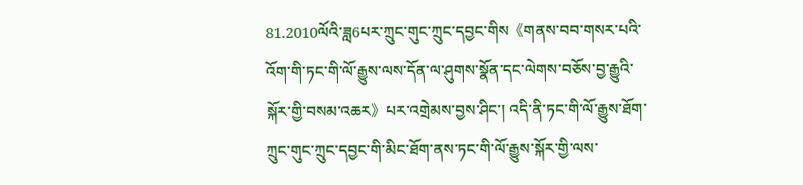81.2010ལོའི་ཟླ6པར་ཀྲུང་གུང་ཀྲུང་དབྱང་གིས《གནས་བབ་གསར་པའི་འོག་གི་ཏང་གི་ལོ་རྒྱུས་ལས་དོན་ལ་ཤུགས་སྣོན་དང་ལེགས་བཅོས་བྱ་རྒྱུའི་སྐོར་གྱི་བསམ་འཆར》པར་འགྲེམས་བྱས་ཤིང་། འདི་ནི་ཏང་གི་ལོ་རྒྱུས་ཐོག་ཀྲུང་གུང་ཀྲུང་དབྱང་གི་མིང་ཐོག་ནས་ཏང་གི་ལོ་རྒྱུས་སྐོར་གྱི་ལས་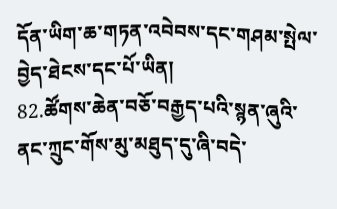དོན་ཡིག་ཆ་གཏན་འབེབས་དང་གཤམ་སྤེལ་བྱེད་ཐེངས་དང་པོ་ཡིན།
82.ཚོགས་ཆེན་བཅོ་བརྒྱད་པའི་སྙན་ཞུའི་ནང་ཀྲུང་གོས་མུ་མཐུད་དུ་ཞི་བདེ་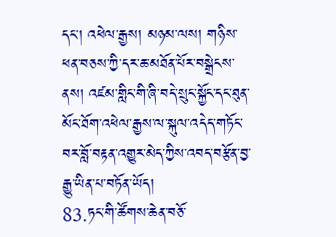དང་། འཕེལ་རྒྱས། མཉམ་ལས། གཉིས་ཕན་བཅས་ཀྱི་དར་ཆ་མཐོན་པོར་བསྒྲེངས་ནས། འཛམ་གླིང་གི་ཞི་བདེ་སྲུང་སྐྱོང་དང་ཐུན་མོང་ཐོག་འཕེལ་རྒྱས་ལ་སྐུལ་འདེད་གཏོང་བར་བློ་བརྟན་འགྱུར་མེད་ཀྱིས་འབད་བརྩོན་བྱ་རྒྱུ་ཡིན་པ་བཏོན་ཡོད།
83.ཏང་གི་ཚོགས་ཆེན་བཅོ་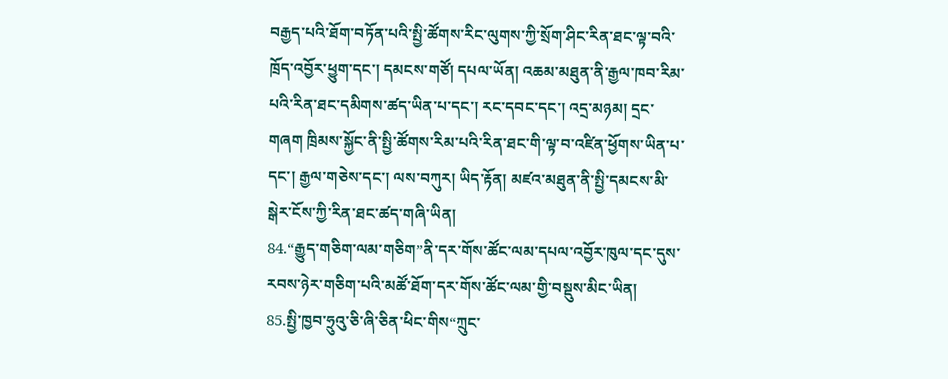བརྒྱད་པའི་ཐོག་བཏོན་པའི་སྤྱི་ཚོགས་རིང་ལུགས་ཀྱི་སྲོག་ཤིང་རིན་ཐང་ལྟ་བའི་ཁྲོད་འབྱོར་ཕྱུག་དང་། དམངས་གཙོ། དཔལ་ཡོན། འཆམ་མཐུན་ནི་རྒྱལ་ཁབ་རིམ་པའི་རིན་ཐང་དམིགས་ཚད་ཡིན་པ་དང་། རང་དབང་དང་། འདྲ་མཉམ། དྲང་གཞག ཁྲིམས་སྐྱོང་ནི་སྤྱི་ཚོགས་རིམ་པའི་རིན་ཐང་གི་ལྟ་བ་འཛིན་ཕྱོགས་ཡིན་པ་དང་། རྒྱལ་གཅེས་དང་། ལས་བཀུར། ཡིད་རྟོན། མཛའ་མཐུན་ནི་སྤྱི་དམངས་མི་སྒེར་ངོས་ཀྱི་རིན་ཐང་ཚད་གཞི་ཡིན།
84.“རྒྱུད་གཅིག་ལམ་གཅིག”ནི་དར་གོས་ཚོང་ལམ་དཔལ་འབྱོར་ཁུལ་དང་དུས་རབས་ཉེར་གཅིག་པའི་མཚོ་ཐོག་དར་གོས་ཚོང་ལམ་གྱི་བསྡུས་མིང་ཡིན།
85.སྤྱི་ཁྱབ་ཧྲུའུ་ཅི་ཞི་ཅིན་ཕིང་གིས“ཀྲུང་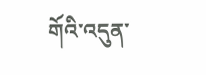གོའི་འདུན་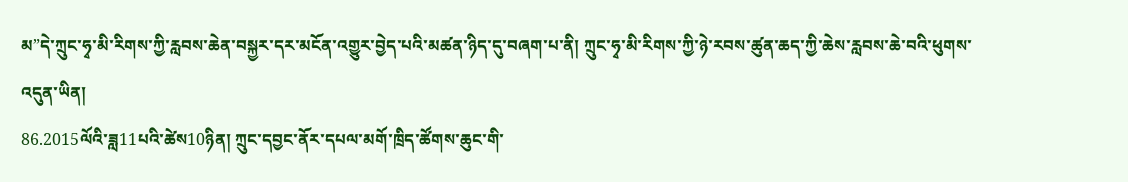མ”དེ་ཀྲུང་ཧྭ་མི་རིགས་ཀྱི་རླབས་ཆེན་བསྐྱར་དར་མངོན་འགྱུར་བྱེད་པའི་མཚན་ཉིད་དུ་བཞག་པ་ནི། ཀྲུང་ཧྭ་མི་རིགས་ཀྱི་ཉེ་རབས་ཚུན་ཆད་ཀྱི་ཆེས་རླབས་ཆེ་བའི་ཕུགས་འདུན་ཡིན།
86.2015ལོའི་ཟླ11པའི་ཚེས10ཉིན། ཀྲུང་དབྱང་ནོར་དཔལ་མགོ་ཁྲིད་ཚོགས་ཆུང་གི་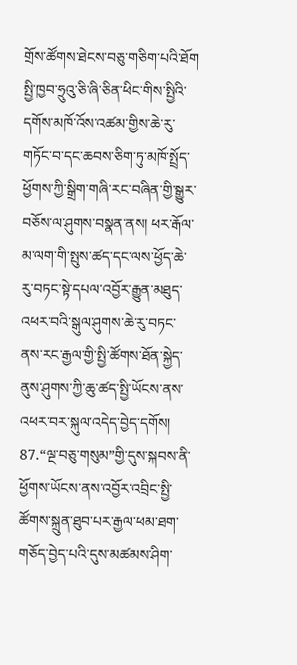གྲོས་ཚོགས་ཐེངས་བཅུ་གཅིག་པའི་ཐོག  སྤྱི་ཁྱབ་ཧྲུའུ་ཅི་ཞི་ཅིན་ཕིང་གིས་སྤྱིའི་དགོས་མཁོ་འོས་འཚམ་གྱིས་ཆེ་རུ་གཏོང་བ་དང་ཆབས་ཅིག་ཏུ་མཁོ་སྤྲོད་ཕྱོགས་ཀྱི་སྒྲིག་གཞི་རང་བཞིན་གྱི་སྒྱུར་བཅོས་ལ་ཤུགས་བསྣན་ནས། ཕར་རྒོལ་མ་ལག་གི་སྤུས་ཚད་དང་ལས་ཕྱོད་ཆེ་རུ་བཏང་སྟེ་དཔལ་འབྱོར་རྒྱུན་མཐུད་འཕར་བའི་སྒུལ་ཤུགས་ཆེ་རུ་བཏང་ནས་རང་རྒྱལ་གྱི་སྤྱི་ཚོགས་ཐོན་སྐྱེད་ནུས་ཤུགས་ཀྱི་ཆུ་ཚད་སྤྱི་ཡོངས་ནས་འཕར་བར་སྐུལ་འདེད་བྱེད་དགོས།
87.“ལྔ་བཅུ་གསུམ”གྱི་དུས་སྐབས་ནི་ཕྱོགས་ཡོངས་ནས་འབྱོར་འབྲིང་སྤྱི་ཚོགས་སྐྲུན་ཐུབ་པར་རྒྱལ་ཕམ་ཐག་གཅོད་བྱེད་པའི་དུས་མཚམས་ཤིག་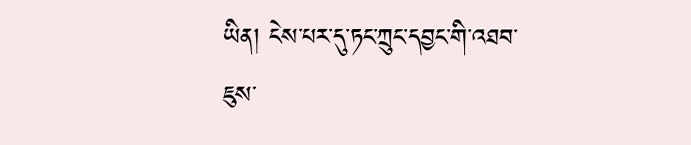ཡིན། ངེས་པར་དུ་ཏང་ཀྲུང་དབྱང་གི་འཐབ་ཇུས་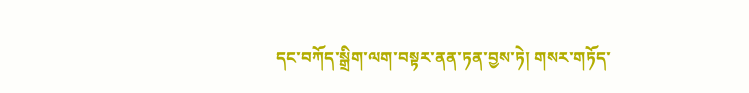དང་བཀོད་སྒྲིག་ལག་བསྟར་ནན་ཏན་བྱས་ཏེ། གསར་གཏོད་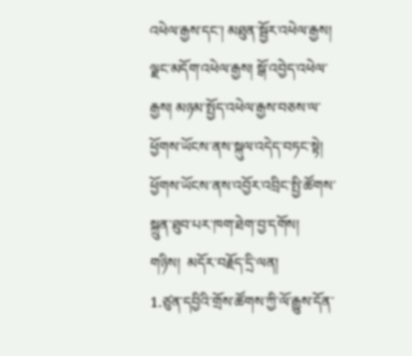འཕེལ་རྒྱས་དང་། མཐུན་སྦྱོར་འཕེལ་རྒྱས། ལྗང་མདོག་འཕེལ་རྒྱས། སྒོ་འབྱེད་འཕེལ་རྒྱས། མཉམ་སྤྱོད་འཕེལ་རྒྱས་བཅས་ལ་ཕྱོགས་ཡོངས་ནས་སྐུལ་འདེད་བཏང་སྟེ། ཕྱོགས་ཡོངས་ནས་འབྱོར་འབྲིང་སྤྱི་ཚོགས་སྐྲུན་ཐུབ་པར་ཁག་ཐེག་བྱ་དགོས།
གཉིས།  མདོར་བརྗོད་དྲི་ལན།
1.ཙུན་དབྱིའི་གྲོས་ཚོགས་ཀྱི་ལོ་རྒྱུས་དོན་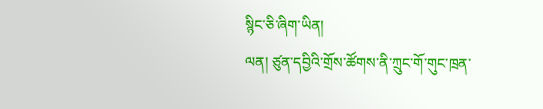སྙིང་ཅི་ཞིག་ཡིན།
ལན། ཙུན་དབྱིའི་གྲོས་ཚོགས་ནི་ཀྲུང་གོ་གུང་ཁྲན་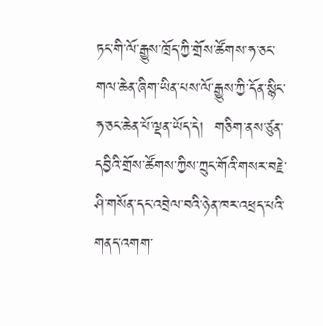ཏང་གི་ལོ་རྒྱུས་ཁྲོད་ཀྱི་གྲོས་ཚོགས་ཧ་ཅང་གལ་ཆེན་ཞིག་ཡིན་པས་ལོ་རྒྱུས་ཀྱི་དོན་སྙིང་ཧ་ཅང་ཆེན་པོ་ལྡན་ཡོད་དེ།  གཅིག་ནས་ཙུན་དབྱིའི་གྲོས་ཚོགས་ཀྱིས་ཀྲུང་གོའི་གསར་བརྗེ་ཤི་གསོན་དང་འབྲེལ་བའི་ཉེན་ཁར་འཕྲད་པའི་གནད་འགག་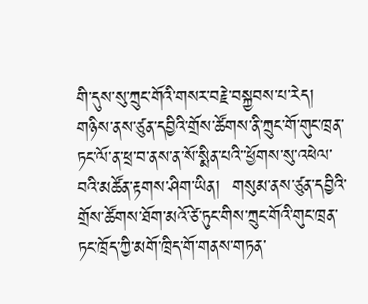གི་དུས་སུ་ཀྲུང་གོའི་གསར་བརྗེ་བསྐྱབས་པ་རེད།  གཉིས་ནས་ཙུན་དབྱིའི་གྲོས་ཚོགས་ནི་ཀྲུང་གོ་གུང་ཁྲན་ཏང་ལོ་ན་ཕྲ་བ་ནས་ན་སོ་སྨིན་པའི་་ཕྱོགས་སུ་འཕེལ་བའི་མཚོན་རྟགས་ཤིག་ཡིན།  གསུམ་ནས་ཙུན་དབྱིའི་གྲོས་ཚོགས་ཐོག་མའོ་ཙེ་ཏུང་གིས་ཀྲུང་གོའི་གུང་ཁྲན་ཏང་ཁྲོད་ཀྱི་མགོ་ཁྲིད་གོ་གནས་གཏན་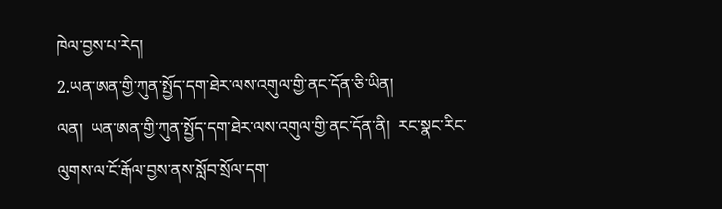ཁེལ་བྱས་པ་རེད།
2.ཡན་ཨན་གྱི་ཀུན་སྤྱོད་དག་ཐེར་ལས་འགུལ་གྱི་ནང་དོན་ཅི་ཡིན།
ལན།  ཡན་ཨན་གྱི་ཀུན་སྤྱོད་དག་ཐེར་ལས་འགུལ་གྱི་ནང་དོན་ནི།  རང་སྣང་རིང་ལུགས་ལ་ངོ་རྒོལ་བྱས་ནས་སློབ་སྲོལ་དག་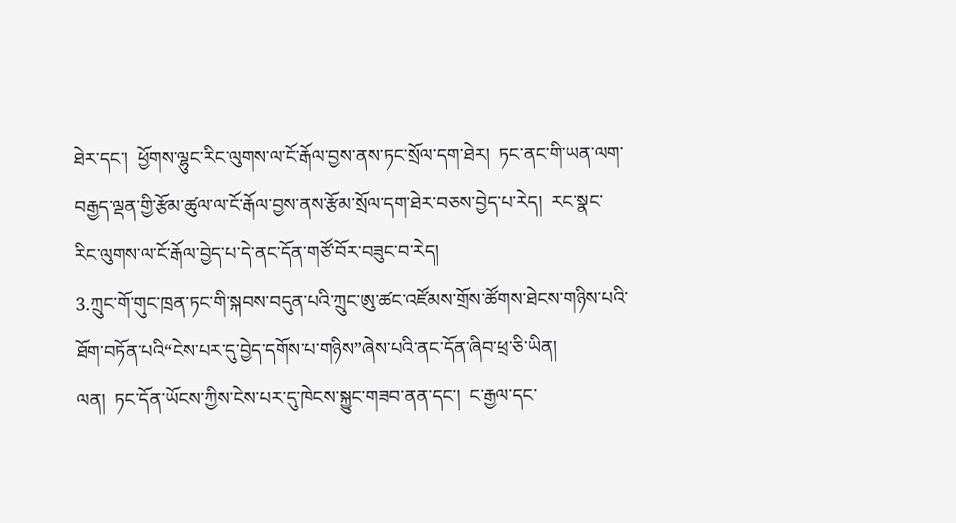ཐེར་དང་།  ཕྱོགས་ལྷུང་རིང་ལུགས་ལ་ངོ་རྒོལ་བྱས་ནས་ཏང་སྲོལ་དག་ཐེར།  ཏང་ནང་གི་ཡན་ལག་བརྒྱད་ལྡན་གྱི་རྩོམ་ཚུལ་ལ་ངོ་རྒོལ་བྱས་ནས་རྩོམ་སྲོལ་དག་ཐེར་བཅས་བྱེད་པ་རེད།  རང་སྣང་རིང་ལུགས་ལ་ངོ་རྒོལ་བྱེད་པ་དེ་ནང་དོན་གཙོ་བོར་བཟུང་བ་རེད།
3.ཀྲུང་གོ་གུང་ཁྲན་ཏང་གི་སྐབས་བདུན་པའི་ཀྲུང་ཨུ་ཚང་འཛོམས་གྲོས་ཚོགས་ཐེངས་གཉིས་པའི་ཐོག་བཏོན་པའི“ངེས་པར་དུ་བྱེད་དགོས་པ་གཉིས”ཞེས་པའི་ནང་དོན་ཞིབ་ཕྲ་ཅི་ཡིན།
ལན།  ཏང་དོན་ཡོངས་ཀྱིས་ངེས་པར་དུ་ཁེངས་སྐྱུང་གཟབ་ནན་དང་།  ང་རྒྱལ་དང་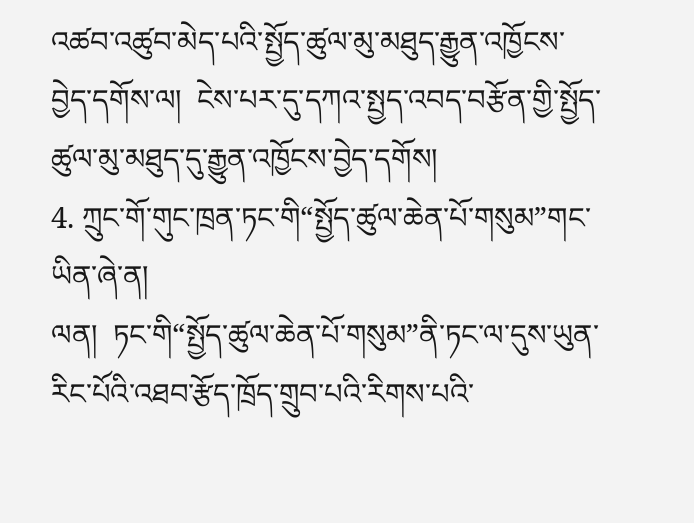འཚབ་འཚུབ་མེད་པའི་སྤྱོད་ཚུལ་མུ་མཐུད་རྒྱུན་འཁྱོངས་བྱེད་དགོས་ལ།  ངེས་པར་དུ་དཀའ་སྤྱད་འབད་བརྩོན་གྱི་སྤྱོད་ཚུལ་མུ་མཐུད་དུ་རྒྱུན་འཁྱོངས་བྱེད་དགོས།
4. ཀྲུང་གོ་གུང་ཁྲན་ཏང་གི“སྤྱོད་ཚུལ་ཆེན་པོ་གསུམ”གང་ཡིན་ཞེ་ན།
ལན།  ཏང་གི“སྤྱོད་ཚུལ་ཆེན་པོ་གསུམ”ནི་ཏང་ལ་དུས་ཡུན་རིང་པོའི་འཐབ་རྩོད་ཁྲོད་གྲུབ་པའི་རིགས་པའི་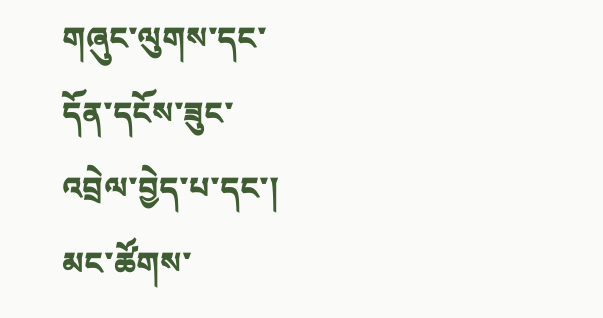གཞུང་ལུགས་དང་དོན་དངོས་ཟུང་འབྲེལ་བྱེད་པ་དང་།  མང་ཚོགས་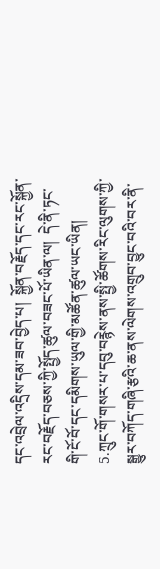དང་འབྲེལ་འདྲིས་དམ་ཟབ་བྱེད་པ།  སྐྱོན་བརྗོད་དང་རང་སྐྱོན་རང་བརྗོད་བཅས་ཀྱི་སྤྱོད་ཚུལ་བཟང་པོ་ཡིན་ལ།  དེ་ནི་ཏང་གི་ངོ་བོ་དང་དམིགས་ཡུལ་གྱི་མཚོན་ཚུལ་ཡང་ཡིན།
5.ཀྲུང་གོ་གསར་པ་དབུ་བརྙེས་ནས་སྤྱི་ཚོགས་རིང་ལུགས་ཀྱི་སྒྱུར་བཀོད་གཞི་རྩའི་ཆ་ནས་ལེགས་འགྲུབ་བྱུང་བའི་བར་ནི་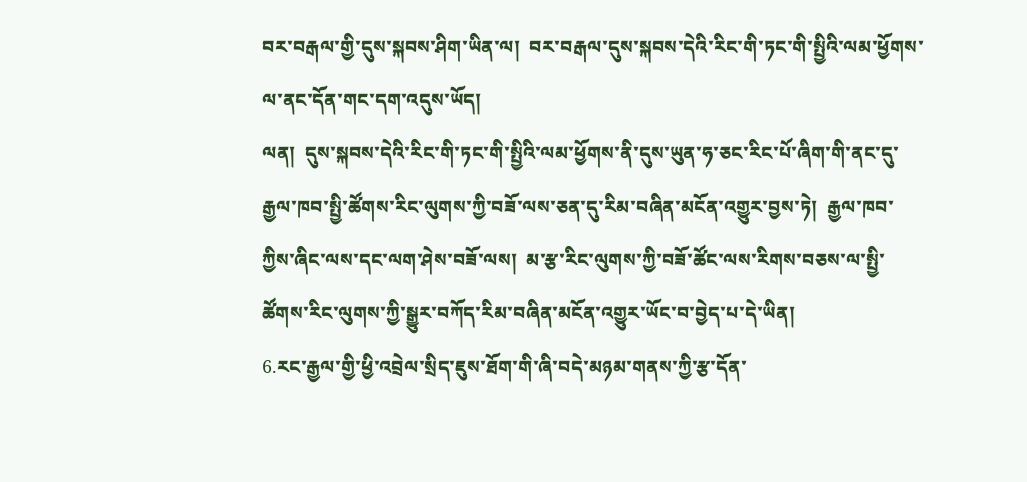བར་བརྒལ་གྱི་དུས་སྐབས་ཤིག་ཡིན་ལ།  བར་བརྒལ་དུས་སྐབས་དེའི་རིང་གི་ཏང་གི་སྤྱིའི་ལམ་ཕྱོགས་ལ་ནང་དོན་གང་དག་འདུས་ཡོད།
ལན།  དུས་སྐབས་དེའི་རིང་གི་ཏང་གི་སྤྱིའི་ལམ་ཕྱོགས་ནི་དུས་ཡུན་ཧ་ཅང་རིང་པོ་ཞིག་གི་ནང་དུ་རྒྱལ་ཁབ་སྤྱི་ཚོགས་རིང་ལུགས་ཀྱི་བཟོ་ལས་ཅན་དུ་རིམ་བཞིན་མངོན་འགྱུར་བྱས་ཏེ།  རྒྱལ་ཁབ་ཀྱིས་ཞིང་ལས་དང་ལག་ཤེས་བཟོ་ལས།  མ་རྩ་རིང་ལུགས་ཀྱི་བཟོ་ཚོང་ལས་རིགས་བཅས་ལ་སྤྱི་ཚོགས་རིང་ལུགས་ཀྱི་སྒྱུར་བཀོད་རིམ་བཞིན་མངོན་འགྱུར་ཡོང་བ་བྱེད་པ་དེ་ཡིན།
6.རང་རྒྱལ་གྱི་ཕྱི་འབྲེལ་སྲིད་ཇུས་ཐོག་གི་ཞི་བདེ་མཉམ་གནས་ཀྱི་རྩ་དོན་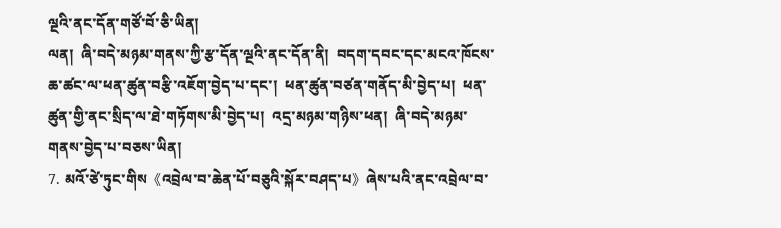ལྔའི་ནང་དོན་གཙོ་བོ་ཅི་ཡིན།
ལན།  ཞི་བདེ་མཉམ་གནས་ཀྱི་རྩ་དོན་ལྔའི་ནང་དོན་ནི།  བདག་དབང་དང་མངའ་ཁོངས་ཆ་ཚང་ལ་ཕན་ཚུན་བརྩི་འཇོག་བྱེད་པ་དང་།  ཕན་ཚུན་བཙན་གནོད་མི་བྱེད་པ།  ཕན་ཚུན་གྱི་ནང་སྲིད་ལ་ཐེ་གཏོགས་མི་བྱེད་པ།  འདྲ་མཉམ་གཉིས་ཕན།  ཞི་བདེ་མཉམ་གནས་བྱེད་པ་བཅས་ཡིན།
7. མའོ་ཙེ་ཏུང་གིས《འབྲེལ་བ་ཆེན་པོ་བཅུའི་སྐོར་བཤད་པ》ཞེས་པའི་ནང་འབྲེལ་བ་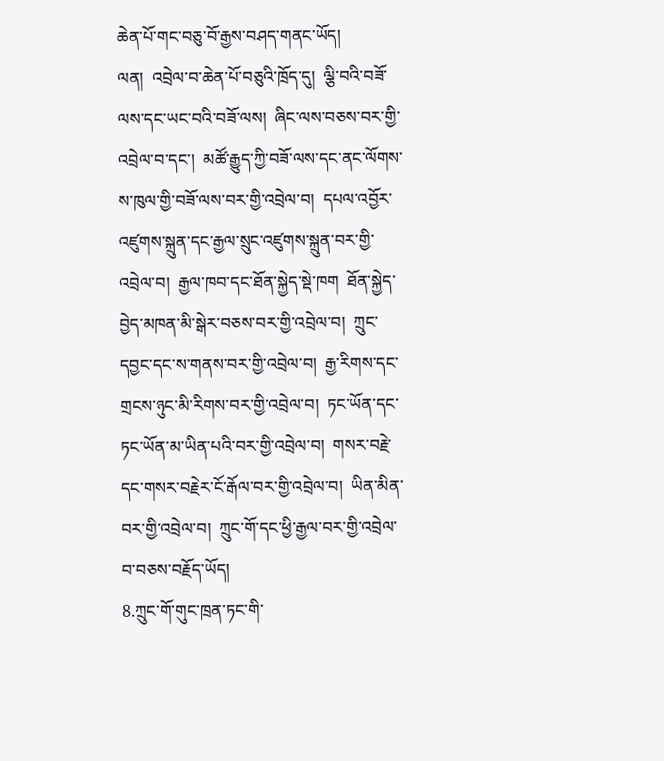ཆེན་པོ་གང་བཅུ་བོ་རྒྱས་བཤད་གནང་ཡོད།
ལན།  འབྲེལ་བ་ཆེན་པོ་བཅུའི་ཁྲོད་དུ།  ལྕི་བའི་བཟོ་ལས་དང་ཡང་བའི་བཟོ་ལས།  ཞིང་ལས་བཅས་བར་གྱི་འབྲེལ་བ་དང་།  མཚོ་རྒྱུད་ཀྱི་བཟོ་ལས་དང་ནང་ལོགས་ས་ཁུལ་གྱི་བཟོ་ལས་བར་གྱི་འབྲེལ་བ།  དཔལ་འབྱོར་འཛུགས་སྐྲུན་དང་རྒྱལ་སྲུང་འཛུགས་སྐྲུན་བར་གྱི་འབྲེལ་བ།  རྒྱལ་ཁབ་དང་ཐོན་སྐྱེད་སྡེ་ཁག  ཐོན་སྐྱེད་བྱེད་མཁན་མི་སྒེར་བཅས་བར་གྱི་འབྲེལ་བ།  ཀྲུང་དབྱང་དང་ས་གནས་བར་གྱི་འབྲེལ་བ།  རྒྱ་རིགས་དང་གྲངས་ཉུང་མི་རིགས་བར་གྱི་འབྲེལ་བ།  ཏང་ཡོན་དང་ཏང་ཡོན་མ་ཡིན་པའི་བར་གྱི་འབྲེལ་བ།  གསར་བརྗེ་དང་གསར་བརྗེར་ངོ་རྒོལ་བར་གྱི་འབྲེལ་བ།  ཡིན་མིན་བར་གྱི་འབྲེལ་བ།  ཀྲུང་གོ་དང་ཕྱི་རྒྱལ་བར་གྱི་འབྲེལ་བ་བཅས་བརྗོད་ཡོད།
8.ཀྲུང་གོ་གུང་ཁྲན་ཏང་གི་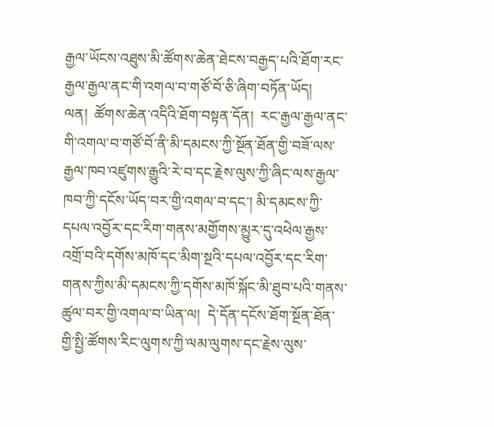རྒྱལ་ཡོངས་འཐུས་མི་ཚོགས་ཆེན་ཐེངས་བརྒྱད་པའི་ཐོག་རང་རྒྱལ་རྒྱལ་ནང་གི་འགལ་བ་གཙོ་བོ་ཅི་ཞིག་བཏོན་ཡོད།
ལན།  ཚོགས་ཆེན་འདིའི་ཐོག་བསྟན་དོན།  རང་རྒྱལ་རྒྱལ་ནང་གི་འགལ་བ་གཙོ་བོ་ནི་མི་དམངས་ཀྱི་སྔོན་ཐོན་གྱི་བཟོ་ལས་རྒྱལ་ཁབ་འཛུགས་རྒྱུའི་རེ་བ་དང་རྗེས་ལུས་ཀྱི་ཞིང་ལས་རྒྱལ་ཁབ་ཀྱི་དངོས་ཡོད་བར་གྱི་འགལ་བ་དང་། མི་དམངས་ཀྱི་དཔལ་འབྱོར་དང་རིག་གནས་མགྱོགས་མྱུར་དུ་འཕེལ་རྒྱས་འགྲོ་བའི་དགོས་མཁོ་དང་མིག་སྔའི་དཔལ་འབྱོར་དང་རིག་གནས་ཀྱིས་མི་དམངས་ཀྱི་དགོས་མཁོ་སྐོང་མི་ཐུབ་པའི་གནས་ཚུལ་བར་གྱི་འགལ་བ་ཡིན་ལ།  དེ་དོན་དངོས་ཐོག་སྔོན་ཐོན་གྱི་སྤྱི་ཚོགས་རིང་ལུགས་ཀྱི་ལམ་ལུགས་དང་རྗེས་ལུས་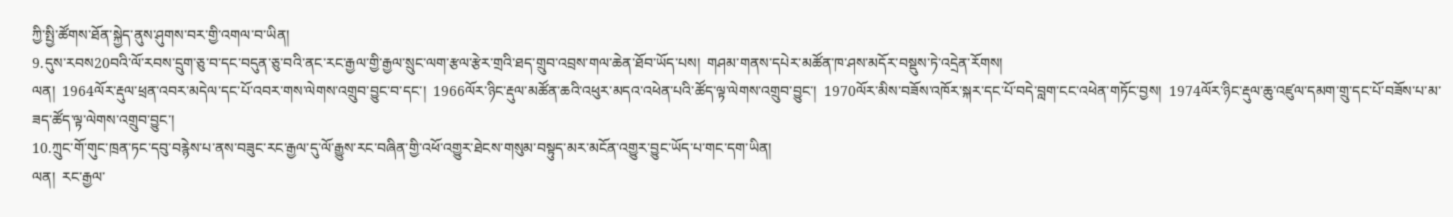ཀྱི་སྤྱི་ཚོགས་ཐོན་སྐྱེད་ནུས་ཤུགས་བར་གྱི་འགལ་བ་ཡིན།
9.དུས་རབས20བའི་ལོ་རབས་དྲུག་ཅུ་བ་དང་བདུན་ཅུ་བའི་ནང་རང་རྒྱལ་གྱི་རྒྱལ་སྲུང་ལག་རྩལ་རྩེར་གྲའི་ཐད་གྲུབ་འབྲས་གལ་ཆེན་ཐོབ་ཡོད་པས།  གཤམ་གནས་དཔེར་མཚོན་ཁ་ཤས་མདོར་བསྡུས་ཏེ་འདྲེན་རོགས།
ལན།  1964ལོར་རྡུལ་ཕྲན་འབར་མདེལ་དང་པོ་འབར་གས་ལེགས་འགྲུབ་བྱུང་བ་དང་།  1966ལོར་ཉིང་རྡུལ་མཚོན་ཆའི་འཕུར་མདའ་འཕེན་པའི་ཚོད་ལྟ་ལེགས་འགྲུབ་བྱུང་།  1970ལོར་མིས་བཟོས་འཁོར་སྐར་དང་པོ་བདེ་བླག་ངང་འཕེན་གཏོང་བྱས།  1974ལོར་ཉིང་རྡུལ་ཆུ་འཛུལ་དམག་གྲུ་དང་པོ་བཟོས་པ་མ་ཟད་ཚོད་ལྟ་ལེགས་འགྲུབ་བྱུང་།
10.ཀྲུང་གོ་གུང་ཁྲན་ཏང་དབུ་བརྙེས་པ་ནས་བཟུང་རང་རྒྱལ་དུ་ལོ་རྒྱུས་རང་བཞིན་གྱི་འཕོ་འགྱུར་ཐེངས་གསུམ་བསྟུད་མར་མངོན་འགྱུར་བྱུང་ཡོད་པ་གང་དག་ཡིན།
ལན།  རང་རྒྱལ་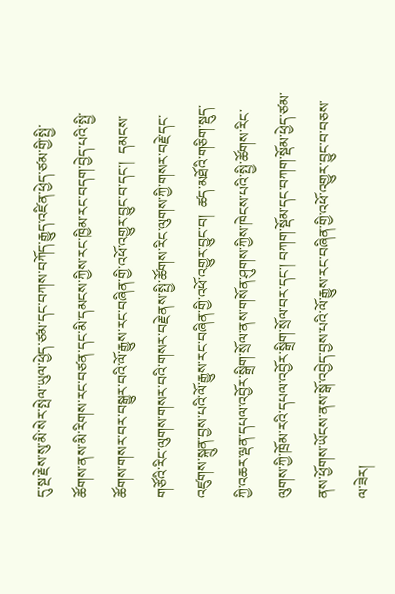དུ་སྔ་རྗེས་སུ་མི་སེར་སྤེལ་ཡུལ་ཕྱེད་ཙམ་དང་བཀས་བཀོད་རྒྱུད་འཛིན་ཕྱེད་ཙམ་གྱི་སྤྱི་ཚོགས་ནས་མི་རིགས་རང་བཙན་དང་མི་དམངས་ཀྱིས་རང་ཁྱིམ་རང་བདག་བྱེད་པའི་སྤྱི་ཚོགས་གསར་བར་བསྒྱུར་བའི་ལོ་རྒྱུས་རང་བཞིན་གྱི་འཕོ་འགྱུར་བྱུང་བ་དང་།  དམངས་གཙོའི་རིང་ལུགས་གསར་བའི་གསར་བརྗེ་ནས་སྤྱི་ཚོགས་རིང་ལུགས་ཀྱི་གསར་བརྗེ་དང་འཛུགས་སྐྲུན་བྱས་པའི་ལོ་རྒྱུས་རང་བཞིན་གྱི་འཕོ་འགྱུར་བྱུང་བ།  ཚད་མཐོའི་གཅིག་སྡུད་ཀྱི་འཆར་ལྡན་དཔལ་འབྱོར་སྒྲིག་སྲོལ་ནས་གསོན་ཤུགས་ཀྱིས་ཁེངས་པའི་སྤྱི་ཚོགས་རིང་ལུགས་ཀྱི་ཁྲོམ་རའི་དཔལ་འབྱོར་སྒྲིག་སྲོལ་བར་དང་། བཀག་སྡོམ་དང་བཀག་སྡོམ་ཕྱེད་ཙམ་ནས་ཕྱོགས་ཡོངས་ནས་སྒོ་འབྱེད་བྱས་པའི་ལོ་རྒྱུས་རང་བཞིན་གྱི་འཕོ་འགྱུར་བྱུང་བ་བཅས་ལ་ཟེར།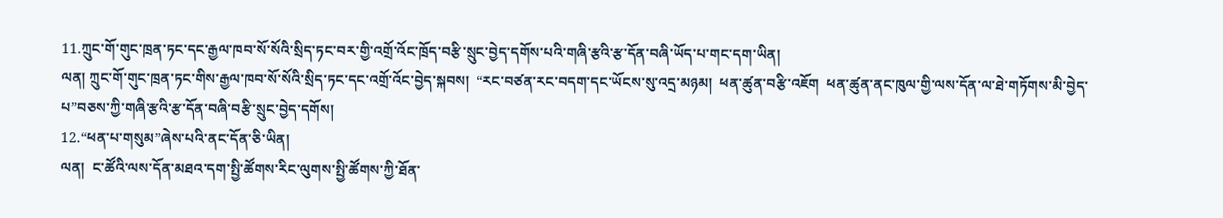11.ཀྲུང་གོ་གུང་ཁྲན་ཏང་དང་རྒྱལ་ཁབ་སོ་སོའི་སྲིད་ཏང་བར་གྱི་འགྲོ་འོང་ཁྲོད་བརྩི་སྲུང་བྱེད་དགོས་པའི་གཞི་རྩའི་རྩ་དོན་བཞི་ཡོད་པ་གང་དག་ཡིན།
ལན། ཀྲུང་གོ་གུང་ཁྲན་ཏང་གིས་རྒྱལ་ཁབ་སོ་སོའི་སྲིད་ཏང་དང་འགྲོ་འོང་བྱེད་སྐབས།  “རང་བཙན་རང་བདག་དང་ཡོངས་སུ་འདྲ་མཉམ།  ཕན་ཚུན་བརྩི་འཇོག  ཕན་ཚུན་ནང་ཁུལ་གྱི་ལས་དོན་ལ་ཐེ་གཏོགས་མི་བྱེད་པ”བཅས་ཀྱི་གཞི་རྩའི་རྩ་དོན་བཞི་བརྩི་སྲུང་བྱེད་དགོས།
12.“ཕན་པ་གསུམ”ཞེས་པའི་ནང་དོན་ཅི་ཡིན།
ལན།  ང་ཚོའི་ལས་དོན་མཐའ་དག་སྤྱི་ཚོགས་རིང་ལུགས་སྤྱི་ཚོགས་ཀྱི་ཐོན་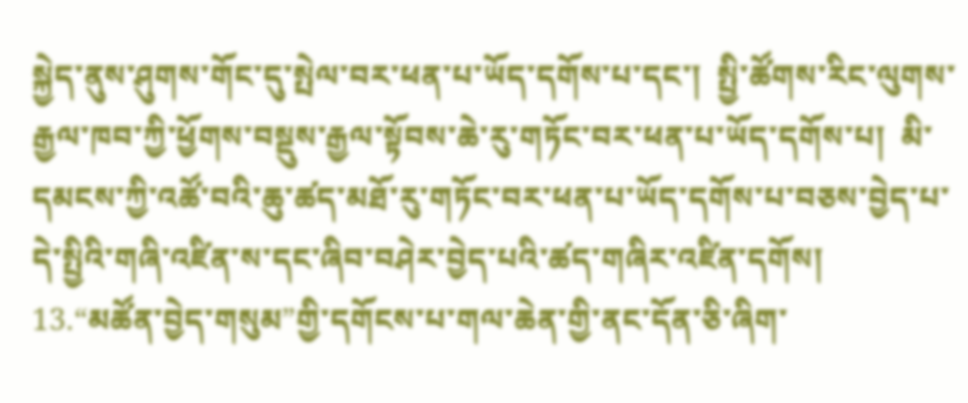སྐྱེད་ནུས་ཤུགས་གོང་དུ་སྤེལ་བར་ཕན་པ་ཡོད་དགོས་པ་དང་།  སྤྱི་ཚོགས་རིང་ལུགས་རྒྱལ་ཁབ་ཀྱི་ཕྱོགས་བསྡུས་རྒྱལ་སྟོབས་ཆེ་རུ་གཏོང་བར་ཕན་པ་ཡོད་དགོས་པ།  མི་དམངས་ཀྱི་འཚོ་བའི་ཆུ་ཚད་མཐོ་རུ་གཏོང་བར་ཕན་པ་ཡོད་དགོས་པ་བཅས་བྱེད་པ་དེ་སྤྱིའི་གཞི་འཛིན་ས་དང་ཞིབ་བཤེར་བྱེད་པའི་ཚད་གཞིར་འཛིན་དགོས།
13.“མཚོན་བྱེད་གསུམ”གྱི་དགོངས་པ་གལ་ཆེན་གྱི་ནང་དོན་ཅི་ཞིག་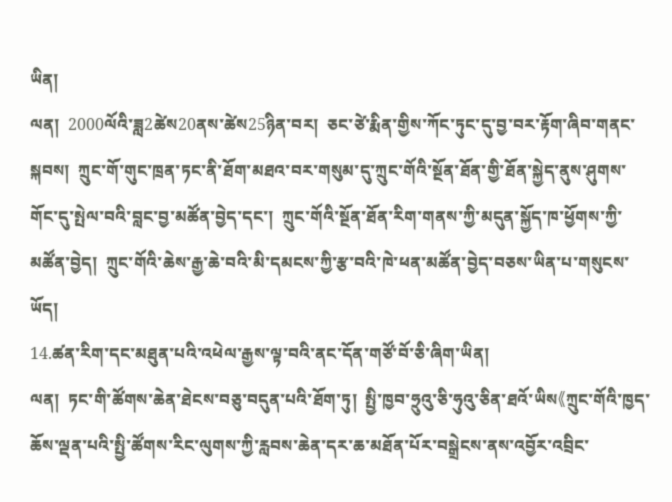ཡིན།
ལན།  2000ལོའི་ཟླ2ཚེས20ནས་ཚེས25ཉིན་བར།  ཅང་ཙེ་རྨིན་གྱིས་ཀོང་ཏུང་དུ་བྱ་བར་རྟོག་ཞིབ་གནང་སྐབས།  ཀྲུང་གོ་གུང་ཁྲན་ཏང་ནི་ཐོག་མཐའ་བར་གསུམ་དུ་ཀྲུང་གོའི་སྔོན་ཐོན་གྱི་ཐོན་སྐྱེད་ནུས་ཤུགས་གོང་དུ་སྤེལ་བའི་བླང་བྱ་མཚོན་བྱེད་དང་།  ཀྲུང་གོའི་སྔོན་ཐོན་རིག་གནས་ཀྱི་མདུན་སྐྱོད་ཁ་ཕྱོགས་ཀྱི་མཚོན་བྱེད།  ཀྲུང་གོའི་ཆེས་རྒྱ་ཆེ་བའི་མི་དམངས་ཀྱི་རྩ་བའི་ཁེ་ཕན་མཚོན་བྱེད་བཅས་ཡིན་པ་གསུངས་ཡོད།
14.ཚན་རིག་དང་མཐུན་པའི་འཕེལ་རྒྱས་ལྟ་བའི་ནང་དོན་གཙོ་བོ་ཅི་ཞིག་ཡིན།
ལན།  ཏང་གི་ཚོགས་ཆེན་ཐེངས་བཅུ་བདུན་པའི་ཐོག་ཏུ།  སྤྱི་ཁྱབ་ཧྲུའུ་ཅི་ཧུའུ་ཅིན་ཐའོ་ཡིས《ཀྲུང་གོའི་ཁྱད་ཆོས་ལྡན་པའི་སྤྱི་ཚོགས་རིང་ལུགས་ཀྱི་རླབས་ཆེན་དར་ཆ་མཐོན་པོར་བསྒྲེངས་ནས་འབྱོར་འབྲིང་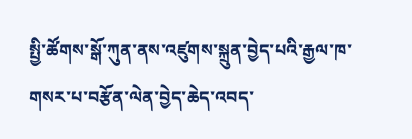སྤྱི་ཚོགས་སྒོ་ཀུན་ནས་འཛུགས་སྐྲུན་བྱེད་པའི་རྒྱལ་ཁ་གསར་པ་བརྩོན་ལེན་བྱེད་ཆེད་འབད་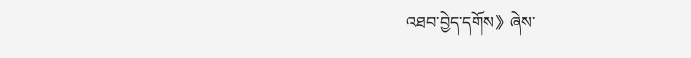འཐབ་བྱེད་དགོས》ཞེས་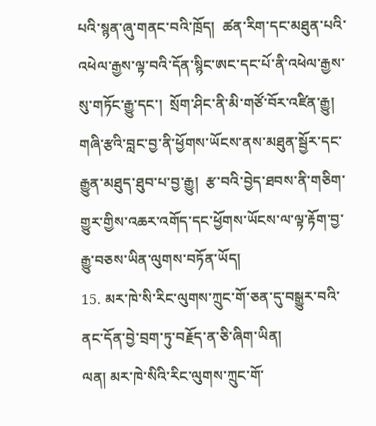པའི་སྙན་ཞུ་གནང་བའི་ཁྲོད།  ཚན་རིག་དང་མཐུན་པའི་འཕེལ་རྒྱས་ལྟ་བའི་དོན་སྙིང་ཨང་དང་པོ་ནི་འཕེལ་རྒྱས་སུ་གཏོང་རྒྱུ་དང་།  སྲོག་ཤིང་ནི་མི་གཙོ་བོར་འཛིན་རྒྱུ།  གཞི་རྩའི་བླང་བྱ་ནི་ཕྱོགས་ཡོངས་ནས་མཐུན་སྦྱོར་དང་རྒྱུན་མཐུད་ཐུབ་པ་བྱ་རྒྱུ།  རྩ་བའི་བྱེད་ཐབས་ནི་གཅིག་གྱུར་གྱིས་འཆར་འགོད་དང་ཕྱོགས་ཡོངས་ལ་ལྟ་རྟོག་བྱ་རྒྱུ་བཅས་ཡིན་ལུགས་བཏོན་ཡོད།
15. མར་ཁེ་སི་རིང་ལུགས་ཀྲུང་གོ་ཅན་དུ་བསྒྱུར་བའི་ནང་དོན་བྱེ་བྲག་ཏུ་བརྗོད་ན་ཅི་ཞིག་ཡིན།
ལན། མར་ཁེ་སིའི་རིང་ལུགས་ཀྲུང་གོ་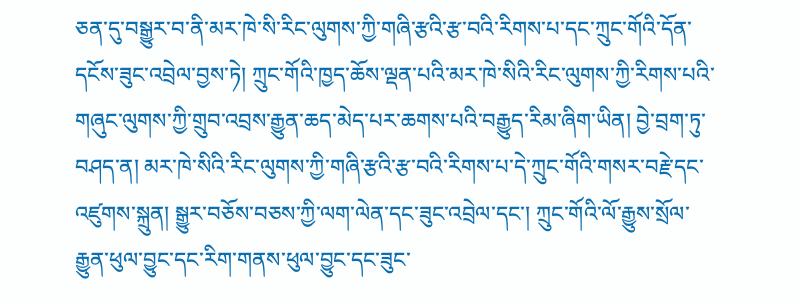ཅན་དུ་བསྒྱུར་བ་ནི་མར་ཁེ་སི་རིང་ལུགས་ཀྱི་གཞི་རྩའི་རྩ་བའི་རིགས་པ་དང་ཀྲུང་གོའི་དོན་དངོས་ཟུང་འབྲེལ་བྱས་ཏེ། ཀྲུང་གོའི་ཁྱད་ཆོས་ལྡན་པའི་མར་ཁེ་སིའི་རིང་ལུགས་ཀྱི་རིགས་པའི་གཞུང་ལུགས་ཀྱི་གྲུབ་འབྲས་རྒྱུན་ཆད་མེད་པར་ཆགས་པའི་བརྒྱུད་རིམ་ཞིག་ཡིན། བྱེ་བྲག་ཏུ་བཤད་ན། མར་ཁེ་སིའི་རིང་ལུགས་ཀྱི་གཞི་རྩའི་རྩ་བའི་རིགས་པ་དེ་ཀྲུང་གོའི་གསར་བརྗེ་དང་འཛུགས་སྐྲུན། སྒྱུར་བཅོས་བཅས་ཀྱི་ལག་ལེན་དང་ཟུང་འབྲེལ་དང་། ཀྲུང་གོའི་ལོ་རྒྱུས་སྲོལ་རྒྱུན་ཕུལ་བྱུང་དང་རིག་གནས་ཕུལ་བྱུང་དང་ཟུང་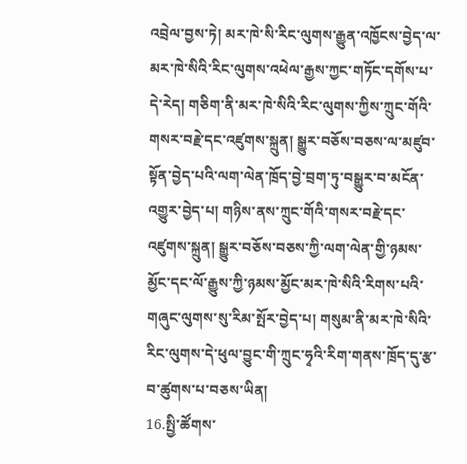འབྲེལ་བྱས་ཏེ། མར་ཁེ་སི་རིང་ལུགས་རྒྱུན་འཁྱོངས་བྱེད་ལ་མར་ཁེ་སིའི་རིང་ལུགས་འཕེལ་རྒྱས་ཀྱང་གཏོང་དགོས་པ་དེ་རེད། གཅིག་ནི་མར་ཁེ་སིའི་རིང་ལུགས་ཀྱིས་ཀྲུང་གོའི་གསར་བརྗེ་དང་འཛུགས་སྐྲུན། སྒྱུར་བཅོས་བཅས་ལ་མཛུབ་སྟོན་བྱེད་པའི་ལག་ལེན་ཁྲོད་བྱེ་བྲག་ཏུ་བསྒྱུར་བ་མངོན་འགྱུར་བྱེད་པ། གཉིས་ནས་ཀྲུང་གོའི་གསར་བརྗེ་དང་འཛུགས་སྐྲུན། སྒྱུར་བཅོས་བཅས་ཀྱི་ལག་ལེན་གྱི་ཉམས་མྱོང་དང་ལོ་རྒྱུས་ཀྱི་ཉམས་མྱོང་མར་ཁེ་སིའི་རིགས་པའི་གཞུང་ལུགས་སུ་རིམ་སྤོར་བྱེད་པ། གསུམ་ནི་མར་ཁེ་སིའི་རིང་ལུགས་དེ་ཕུལ་བྱུང་གི་ཀྲུང་ཧྭའི་རིག་གནས་ཁྲོད་དུ་རྩ་བ་ཚུགས་པ་བཅས་ཡིན།
16.སྤྱི་ཚོགས་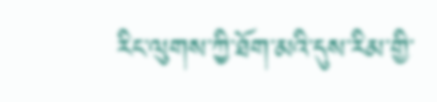རིང་ལུགས་ཀྱི་ཐོག་མའི་དུས་རིམ་གྱི་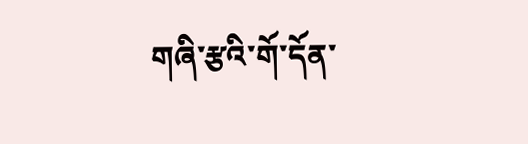གཞི་རྩའི་གོ་དོན་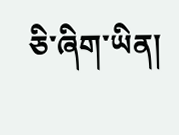ཅི་ཞིག་ཡིན།